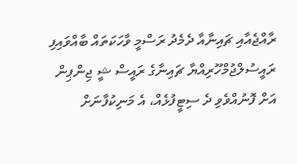ރާއްޖެއާއި ޗައިނާއާ ދެމެދު ރަސްމީ ވާހަކަތައް ބާއްވައިފި
ރައީސުލްޖުމްހޫރިއްޔާ ޗައިނާގެ ރައީސް ޝީ ޖިންޕިން އަށް ފޮނުއްވެވި ދެ ސިޓީފުޅެއް، އެ މަނިކުފާނަށް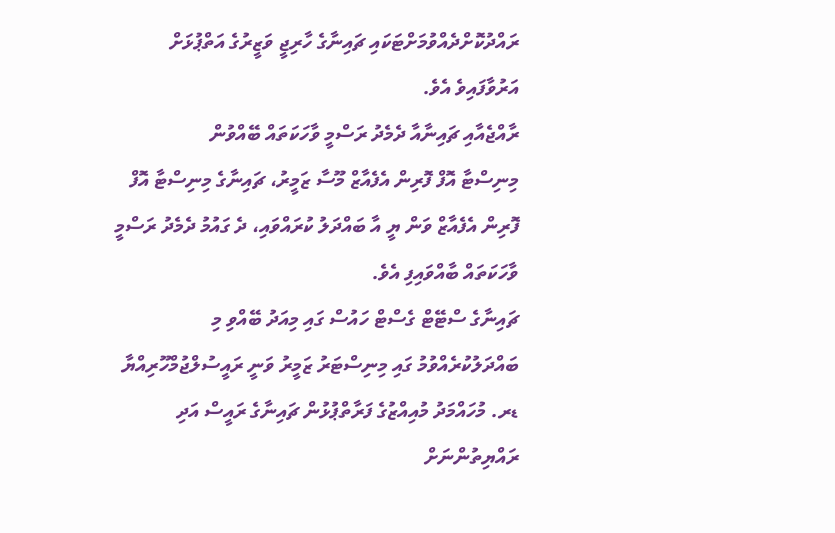ރައްދުކޮށްދެއްވުމަށްޓަކައި ޗައިނާގެ ހާރިޖީ ވަޒީރުގެ އަތްޕުޅަށް އަރުވާފައިވެ އެވެ.
ރާއްޖެއާއި ޗައިނާއާ ދެމެދު ރަސްމީ ވާހަކަތައް ބޭއްވުން
މިނިސްޓާ އޮފް ފޮރިން އެފެއާޒް މޫސާ ޒަމީރު، ޗައިނާގެ މިނިސްޓާ އޮފް ފޮރިން އެފެއާޒް ވަން ޔީ އާ ބައްދަލު ކުރައްވައި، ދެ ގައުމު ދެމެދު ރަސްމީ ވާހަކަތައް ބާއްވައިފި އެވެ.
ޗައިނާގެ ސްޓޭޓް ގެސްޓް ހައުސް ގައި މިއަދު ބޭއްވި މި ބައްދަލުކުރެއްވުމު ގައި މިނިސްޓަރު ޒަމީރު ވަނީ ރައީސުލްޖުމްހޫރިއްޔާ ޑރ. މުހައްމަދު މުއިއްޒުގެ ފަރާތްޕުޅުން ޗައިނާގެ ރައީސް އަދި ރައްޔިތުންނަށް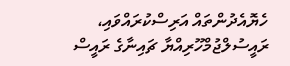ހެޔޮއެދުންތައް އަރިސްކުރައްވައި، ރައީސުލްޖުމްހޫރިއްޔާ ޗައިނާގެ ރައީސް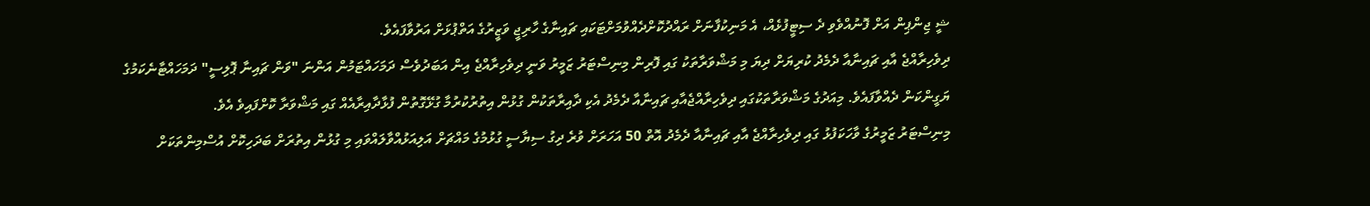ޝީ ޖިންޕިން އަށް ފޮނުއްވެވި ދެ ސިޓީފުޅެއް، އެ މަނިކުފާނަށް ރައްދުކޮށްދެއްވުމަށްޓަކައި ޗައިނާގެ ހާރިޖީ ވަޒީރުގެ އަތްޕުޅަށް އަރުވާފައެވެ.
ދިވެހިރާއްޖެ އާއި ޗައިނާއާ ދެމެދު ކުރިޔަށް ދިޔަ މި މަޝްވަރާތަކު ގައި ފޮރިން މިނިސްޓަރު ޒަމީރު ވަނީ ދިވެހިރާއްޖެ އިން އަބަދުވެސް ދަމަހައްޓަމުން އަންނަ "ވަން ޗައިނާ ޕޮލިސީ" ދަމަހައްޓާނެކަމުގެ ޔަގީންކަން ދެއްވާފައެވެ. މިއަދުގެ މަޝްވަރާތަކުގައި ދިވެހިރާއްޖެއާއި ޗައިނާއާ ދެމެދު އެކި ދާއިރާތަކުން ގުޅުން އިތުރުކުރުމާ ގުޅޭގޮތުން ފުޅާދާއިރާއެއް ގައި މަޝްވަރާ ކޮށްފައިވެ އެވެ.
މިނިސްޓަރު ޒަމީރުގެ ވާހަކަފުޅު ގައި ދިވެހިރާއްޖެ އާއި ޗައިނާއާ ދެމެދު އޮތް 50 އަހަރަށް ވުރެ ދިގު ސިޔާސީ ގުޅުމުގެ މައްޗަށް އަލިއަޅުއްވާލައްވައި މި ގުޅުން އިތުރަށް ބަދަހިކޮށް އުސްމިންތަކަށް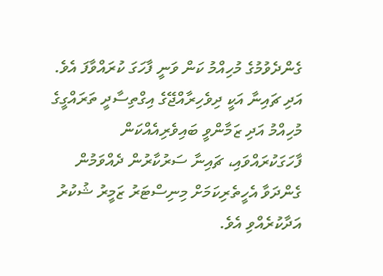ގެންދެވުމުގެ މުހިއްމު ކަން ވަނީ ފާހަގަ ކުރައްވާފަ އެވެ. އަދި ޗައިނާ އަކީ ދިވެހިރާއްޖޭގެ އިގްތިސާދީ ތަރައްގީގެ މުހިއްމު އަދި ޒަމާންވީ ބައިވެރިއެއްކަން ފާހަގަކުރައްވައި، ޗައިނާ ސަރުކާރުން ދެއްވަމުން ގެންދަވާ އެހީތެރިކަމަށް މިނިސްޓަރު ޒަމީރު ޝުކުރު އަދާކުރެއްވި އެވެ.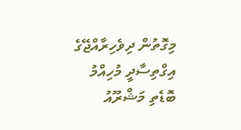މިގޮތުން ދިވެހިރާއްޖޭގެ އިގްތިސާދީ މުހިއްމު ބޮޑެތި މަޝްރޫއު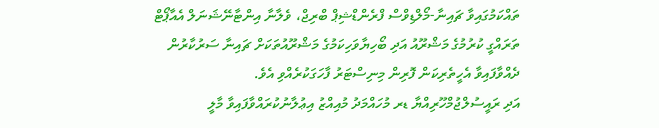ތައްކަމުގައިވާ ޗައިނާ-މޯލްޑިވްސް ފްރެންޑްޝިޕް ބްރިޖް، ވެލާނާ އިންޓާނޭޝަނަލް އެއާޕޯޓް ތަރައްގީ ކުރުމުގެ މަޝްރޫއު އަދި ބޯހިޔާވަހިކަމުގެ މަޝްރޫއުތަކަށް ޗައިނާ ސަރުކާރުން ދެއްވާފައިވާ އެހީތެރިކަން ފޮރިން މިނިސްޓަރު ފާހަގަކުރެއްވި އެވެ.
އަދި ރައީސުލްޖުމްހޫރިއްޔާ ޑރ މުހައްމަދު މުއިއްޒު އިޢުލާނުކުރައްވާފައިވާ މާލީ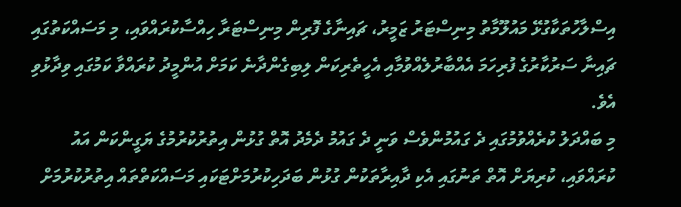އިސްލާހުތަކާގުޅޭ މައުލޫމާތު މިނިސްޓަރު ޒަމީރު، ޗައިނާގެ ފޮރިން މިނިސްޓަރާ ހިއްސާކުރައްވައި، މި މަސައްކަތުގައި ޗައިނާ ސަރުކާރުގެ ފުރިހަމަ އެއްބާރުލެއްވުމާއި އެހީތެރިކަން ލިބިގެންދާނެ ކަމަށް އުންމީދު ކުރައްވާ ކަމުގައި ވިދާޅުވި އެވެ.
މި ބައްދަލު ކުރެއްވުމުގައި ދެ ގައުމުންވެސް ވަނީ ދެ ގައުމު ދެމެދު އޮތް ގުޅުން އިތުރުކުރުމުގެ ޔަގީންކަން އައު ކުރައްވައި، ކުރިޔަށް އޮތް ތަނުގައި އެކި ދާއިރާތަކުން ގުޅުން ބަދަހިކުރުމަށްޓަކައި މަސައްކަތްތައް އިތުރުކުރުމަށް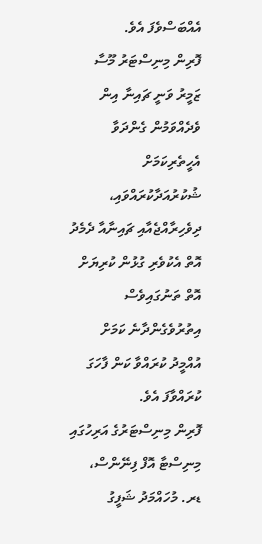އެއްބަސްވެފަ އެވެ.
ފޮރިން މިނިސްޓަރު މޫސާ ޒަމީރު ވަނީ ޗައިނާ އިން ވެދެއްވަމުން ގެންދަވާ އެހީތެރިކަމަށް ޝުކުރުއަދާކުރައްވައި، ދިވެހިރާއްޖެއާއި ޗައިނާއާ ދެމެދު އޮތް އެކުވެރި ގުޅުން ކުރިޔަށް އޮތް ތަނުގައިވެސް އިތުރުވެގެންދާނެ ކަމަށް އުއްމީދު ކުރައްވާ ކަން ފާހަގަ ކުރައްވާފަ އެވެ.
ފޮރިން މިނިސްޓަރުގެ އަރިހުގައި މިނިސްޓާ އޮފް ފިނޭންސް، ޑރ. މުހައްމަދު ޝަފީގު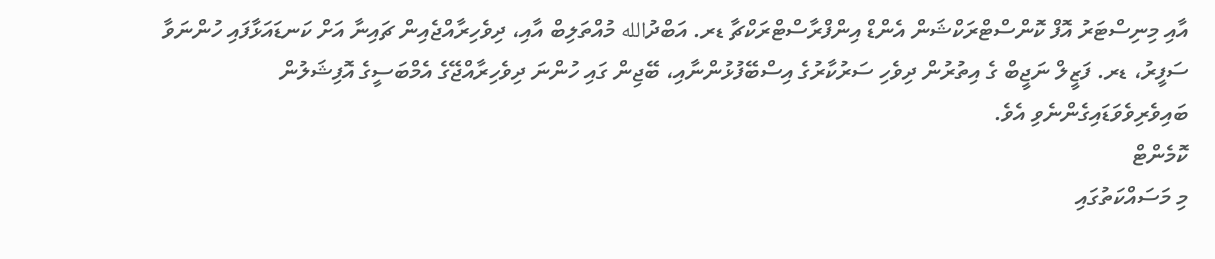އާއި މިނިސްޓަރު އޮފް ކޮންސްޓްރަކްޝަން އެންޑް އިންފްރާސްޓްރަކްޗާ ޑރ. އަބްދުالله މުއްތަލިބް އާއި، ދިވެހިރާއްޖެއިން ޗައިނާ އަށް ކަނޑައަޅާފައި ހުންނަވާ ސަފީރު، ޑރ. ފަޒީލް ނަޖީބް ގެ އިތުރުން ދިވެހި ސަރުކާރުގެ އިސްބޭފުޅުންނާއި، ބޭޖިން ގައި ހުންނަ ދިވެހިރާއްޖޭގެ އެމްބަސީގެ އޮފިޝަލުން ބައިވެރިވެވަޑައިގެންނެވި އެވެ.
ކޮމެންޓް
މި މަސައްކަތުގައި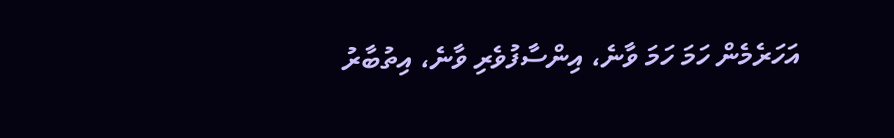އަހަރެމެން ހަމަ ހަމަ ވާނެ، އިންސާފުވެރި ވާނެ، އިތުބާރު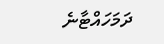ދަމަހައްޓާނެ